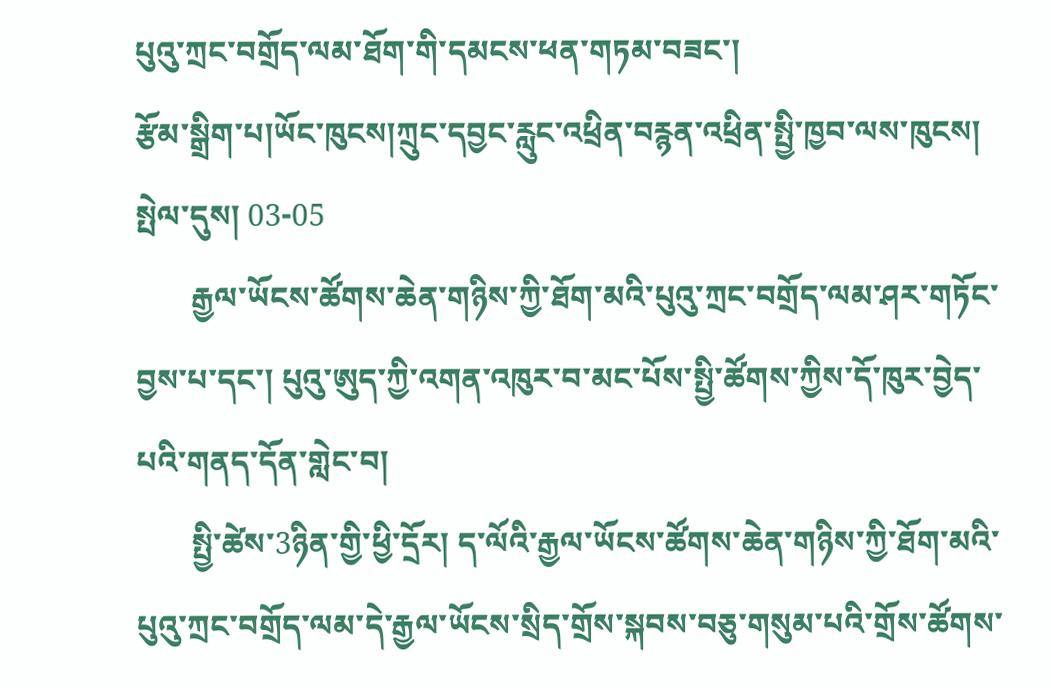པུའུ་ཀྲང་བགྲོད་ལམ་ཐོག་གི་དམངས་ཕན་གཏམ་བཟང་།
རྩོམ་སྒྲིག་པ།ཡོང་ཁུངས།ཀྲུང་དབྱང་རླུང་འཕྲིན་བརྙན་འཕྲིན་སྤྱི་ཁྱབ་ལས་ཁུངས། སྤེལ་དུས། 03-05
       རྒྱལ་ཡོངས་ཚོགས་ཆེན་གཉིས་ཀྱི་ཐོག་མའི་པུའུ་ཀྲང་བགྲོད་ལམ་ཤར་གཏོང་བྱས་པ་དང་། པུའུ་ཨུད་ཀྱི་འགན་འཁུར་བ་མང་པོས་སྤྱི་ཚོགས་ཀྱིས་དོ་ཁུར་བྱེད་པའི་གནད་དོན་གླེང་བ།
       སྤྱི་ཚེས་3ཉིན་གྱི་ཕྱི་དྲོར། ད་ལོའི་རྒྱལ་ཡོངས་ཚོགས་ཆེན་གཉིས་ཀྱི་ཐོག་མའི་པུའུ་ཀྲང་བགྲོད་ལམ་དེ་རྒྱལ་ཡོངས་སྲིད་གྲོས་སྐབས་བཅུ་གསུམ་པའི་གྲོས་ཚོགས་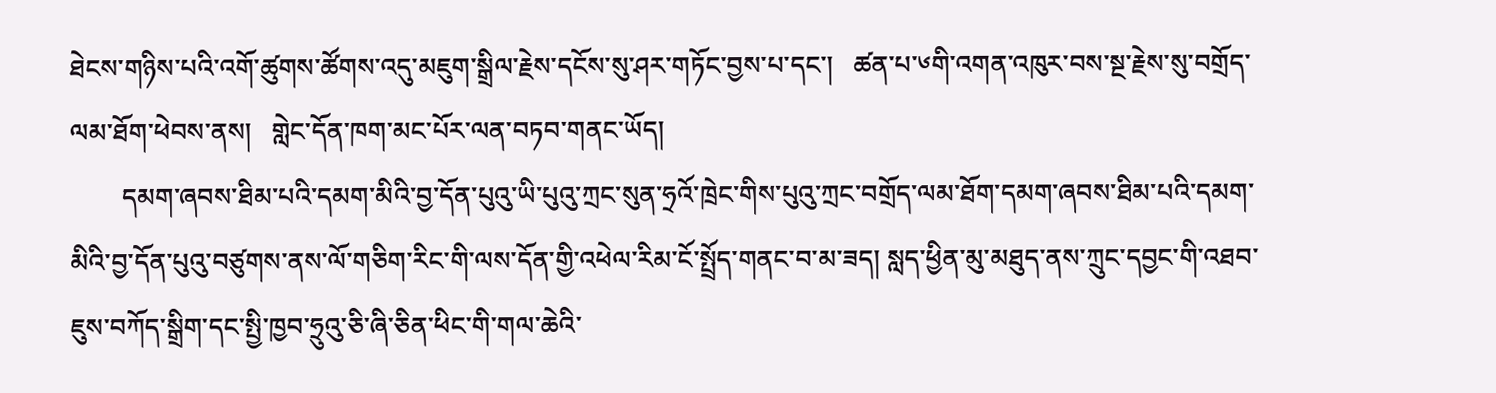ཐེངས་གཉིས་པའི་འགོ་ཚུགས་ཚོགས་འདུ་མཇུག་སྒྲིལ་རྗེས་དངོས་སུ་ཤར་གཏོང་བྱས་པ་དང་།   ཚན་པ་༦གི་འགན་འཁུར་བས་སྔ་རྗེས་སུ་བགྲོད་ལམ་ཐོག་ཕེབས་ནས།   གླེང་དོན་ཁག་མང་པོར་ལན་བཏབ་གནང་ཡོད།
        དམག་ཞབས་ཐིམ་པའི་དམག་མིའི་བྱ་དོན་པུའུ་ཡི་པུའུ་ཀྲང་སུན་ཧྲའོ་ཁྲེང་གིས་པུའུ་ཀྲང་བགྲོད་ལམ་ཐོག་དམག་ཞབས་ཐིམ་པའི་དམག་མིའི་བྱ་དོན་པུའུ་བཙུགས་ནས་ལོ་གཅིག་རིང་གི་ལས་དོན་གྱི་འཕེལ་རིམ་ངོ་སྤྲོད་གནང་བ་མ་ཟད། སླད་ཕྱིན་མུ་མཐུད་ནས་ཀྲུང་དབྱང་གི་འཐབ་ཇུས་བཀོད་སྒྲིག་དང་སྤྱི་ཁྱབ་ཧྲུའུ་ཅི་ཞི་ཅིན་ཕིང་གི་གལ་ཆེའི་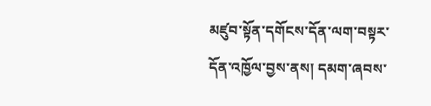མཛུབ་སྟོན་དགོངས་དོན་ལག་བསྟར་དོན་འཁྱོལ་བྱས་ནས། དམག་ཞབས་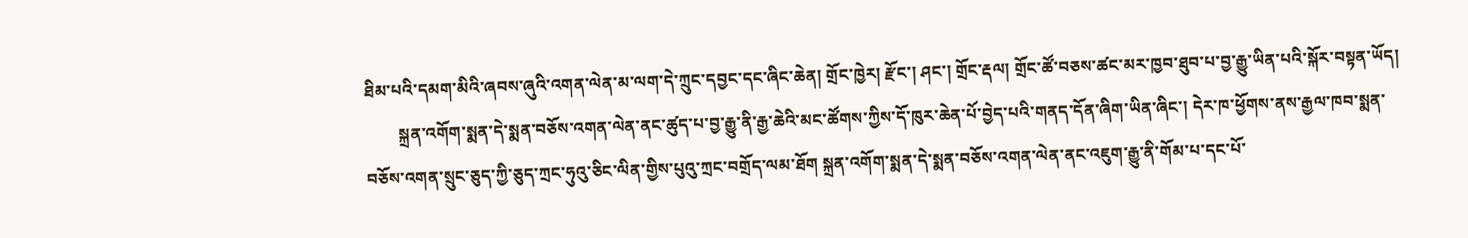ཐིམ་པའི་དམག་མིའི་ཞབས་ཞུའི་འགན་ལེན་མ་ལག་དེ་ཀྲུང་དབྱང་དང་ཞིང་ཆེན། གྲོང་ཁྱེར། རྫོང་། ཤང་། གྲོང་རྡལ། གྲོང་ཚོ་བཅས་ཚང་མར་ཁྱབ་ཐུབ་པ་བྱ་རྒྱུ་ཡིན་པའི་སྐོར་བསྟན་ཡོད།
        སྐྲན་འགོག་སྨན་དེ་སྨན་བཅོས་འགན་ལེན་ནང་ཚུད་པ་བྱ་རྒྱུ་ནི་རྒྱ་ཆེའི་མང་ཚོགས་ཀྱིས་དོ་ཁུར་ཆེན་པོ་བྱེད་པའི་གནད་དོན་ཞིག་ཡིན་ཞིང་། དེར་ཁ་ཕྱོགས་ནས་རྒྱལ་ཁབ་སྨན་བཅོས་འགན་སྲུང་ཅུད་ཀྱི་ཅུད་ཀྲང་ཧུའུ་ཅིང་ལིན་གྱིས་པུའུ་ཀྲང་བགྲོད་ལམ་ཐོག སྐྲན་འགོག་སྨན་དེ་སྨན་བཅོས་འགན་ལེན་ནང་འཇུག་རྒྱུ་ནི་གོམ་པ་དང་པོ་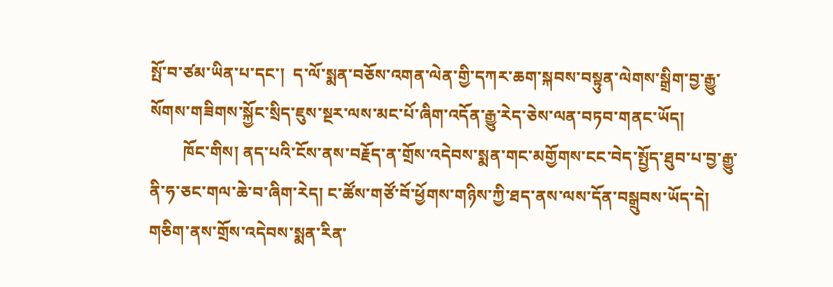སྤོ་བ་ཙམ་ཡིན་པ་དང་།  ད་ལོ་སྨན་བཅོས་འགན་ལེན་གྱི་དཀར་ཆག་སྐབས་བསྟུན་ལེགས་སྒྲིག་བྱ་རྒྱུ་སོགས་གཟིགས་སྐྱོང་སྲིད་ཇུས་སྔར་ལས་མང་པོ་ཞིག་འདོན་རྒྱུ་རེད་ཅེས་ལན་བཏབ་གནང་ཡོད།
        ཁོང་གིས། ནད་པའི་ངོས་ནས་བརྗོད་ན་གྲོས་འདེབས་སྨན་གང་མགྱོགས་ངང་བེད་སྤྱོད་ཐུབ་པ་བྱ་རྒྱུ་ནི་ཧ་ཅང་གལ་ཆེ་བ་ཞིག་རེད། ང་ཚོས་གཙོ་བོ་ཕྱོགས་གཉིས་ཀྱི་ཐད་ནས་ལས་དོན་བསྒྲུབས་ཡོད་དེ།  གཅིག་ནས་གྲོས་འདེབས་སྨན་རིན་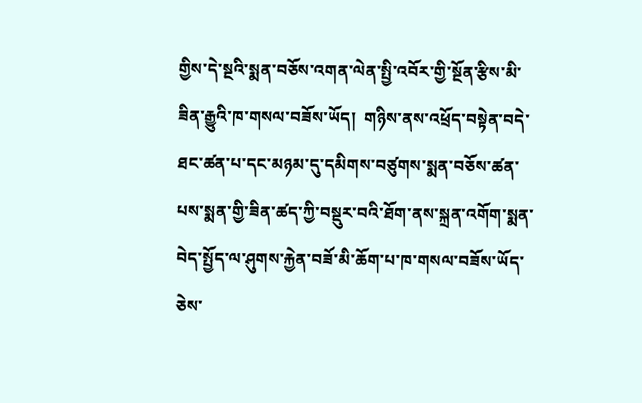གྱིས་དེ་སྔའི་སྨན་བཅོས་འགན་ལེན་སྤྱི་འབོར་གྱི་སྔོན་རྩིས་མི་ཟིན་རྒྱུའི་ཁ་གསལ་བཟོས་ཡོད།  གཉིས་ནས་འཕྲོད་བསྟེན་བདེ་ཐང་ཚན་པ་དང་མཉམ་དུ་དམིགས་བཙུགས་སྨན་བཅོས་ཚན་པས་སྨན་གྱི་ཟིན་ཚད་ཀྱི་བསྡུར་བའི་ཐོག་ནས་སྐྲན་འགོག་སྨན་བེད་སྤྱོད་ལ་ཤུགས་རྐྱེན་བཟོ་མི་ཆོག་པ་ཁ་གསལ་བཟོས་ཡོད་ཅེས་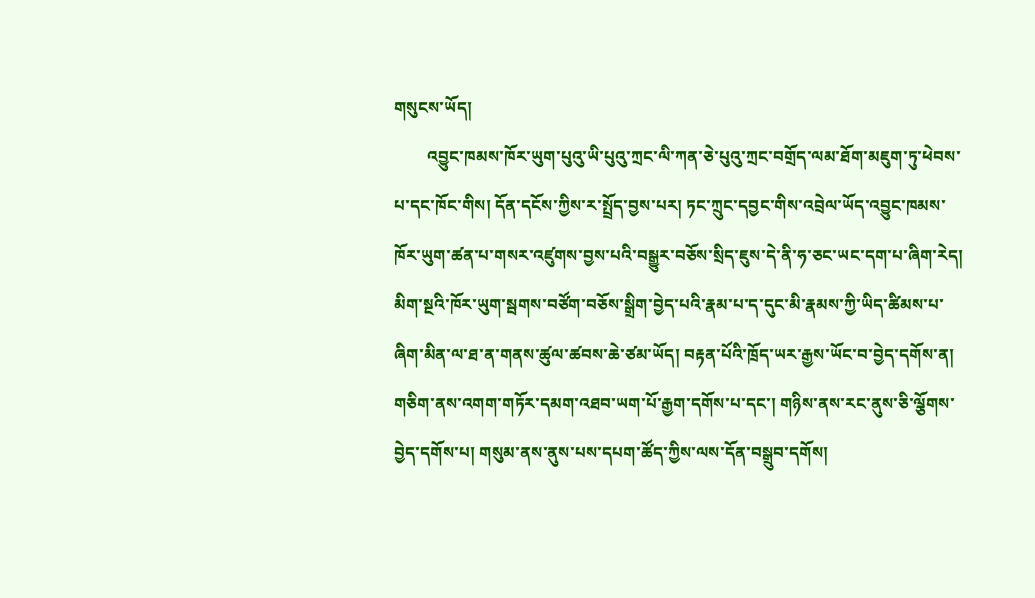གསུངས་ཡོད།
        འབྱུང་ཁམས་ཁོར་ཡུག་པུའུ་ཡི་པུའུ་ཀྲང་ལི་ཀན་ཅེ་པུའུ་ཀྲང་བགྲོད་ལམ་ཐོག་མཇུག་ཏུ་ཕེབས་པ་དང་ཁོང་གིས། དོན་དངོས་ཀྱིས་ར་སྤྲོད་བྱས་པར། ཏང་ཀྲུང་དབྱང་གིས་འབྲེལ་ཡོད་འབྱུང་ཁམས་ཁོར་ཡུག་ཚན་པ་གསར་འཛུགས་བྱས་པའི་བསྒྱུར་བཅོས་སྲིད་ཇུས་དེ་ནི་ཧ་ཅང་ཡང་དག་པ་ཞིག་རེད། མིག་སྔའི་ཁོར་ཡུག་སྦགས་བཙོག་བཅོས་སྒྲིག་བྱེད་པའི་རྣམ་པ་ད་དུང་མི་རྣམས་ཀྱི་ཡིད་ཚིམས་པ་ཞིག་མིན་ལ་ཐ་ན་གནས་ཚུལ་ཚབས་ཆེ་ཙམ་ཡོད། བརྟན་པོའི་ཁྲོད་ཡར་རྒྱས་ཡོང་བ་བྱེད་དགོས་ན། གཅིག་ནས་འགག་གཏོར་དམག་འཐབ་ཡག་པོ་རྒྱག་དགོས་པ་དང་། གཉིས་ནས་རང་ནུས་ཅི་ལྕོགས་བྱེད་དགོས་པ། གསུམ་ནས་ནུས་པས་དཔག་ཚོད་ཀྱིས་ལས་དོན་བསྒྲུབ་དགོས།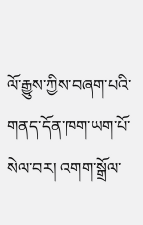ལོ་རྒྱུས་ཀྱིས་བཞག་པའི་གནད་དོན་ཁག་ཡག་པོ་སེལ་བར། འགག་སྒྲོལ་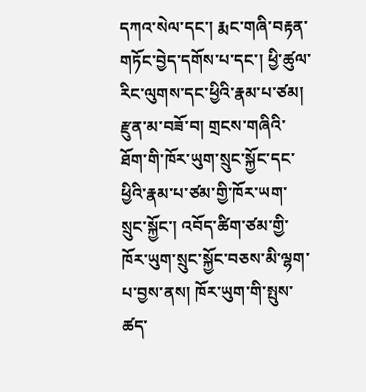དཀའ་སེལ་དང་། རྨང་གཞི་བརྟན་གཏོང་བྱེད་དགོས་པ་དང་། ཕྱི་ཚུལ་རིང་ལུགས་དང་ཕྱིའི་རྣམ་པ་ཙམ། རྫུན་མ་བཟོ་བ། གྲངས་གཞིའི་ཐོག་གི་ཁོར་ཡུག་སྲུང་སྐྱོང་དང་ཕྱིའི་རྣམ་པ་ཙམ་གྱི་ཁོར་ཡག་སྲུང་སྐྱོང་། འབོད་ཚིག་ཙམ་གྱི་ཁོར་ཡུག་སྲུང་སྐྱོང་བཅས་མི་ལྷག་པ་བྱས་ནས། ཁོར་ཡུག་གི་སྤུས་ཚད་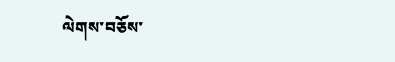ལེགས་བཅོས་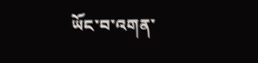ཡོང་བ་འགན་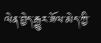ལེན་བྱེད་རྒྱུར་ཟོལ་མེད་ཀྱི་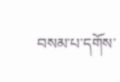བསམ་པ་དགོས་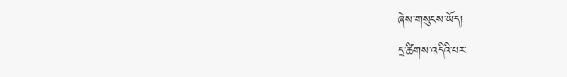ཞེས་གསུངས་ཡོད།
དྲ་ཚིགས་འདིའི་པར་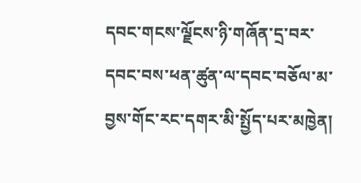དབང་གངས་ལྗོངས་ཉི་གཞོན་དྲ་བར་དབང་བས་ཕན་ཚུན་ལ་དབང་བཅོལ་མ་བྱས་གོང་རང་དགར་མི་སྤྱོད་པར་མཁྱེན།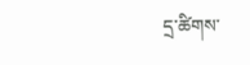དྲ་ཚིགས་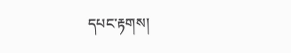དཔང་རྟགས།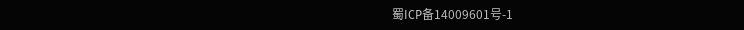蜀ICP备14009601号-1